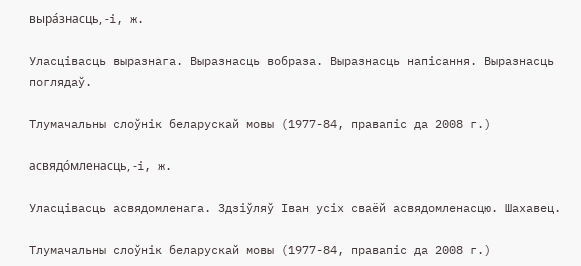выра́знасць, ‑і, ж.

Уласцівасць выразнага. Выразнасць вобраза. Выразнасць напісання. Выразнасць поглядаў.

Тлумачальны слоўнік беларускай мовы (1977-84, правапіс да 2008 г.)

асвядо́мленасць, ‑і, ж.

Уласцівасць асвядомленага. Здзіўляў Іван усіх сваёй асвядомленасцю. Шахавец.

Тлумачальны слоўнік беларускай мовы (1977-84, правапіс да 2008 г.)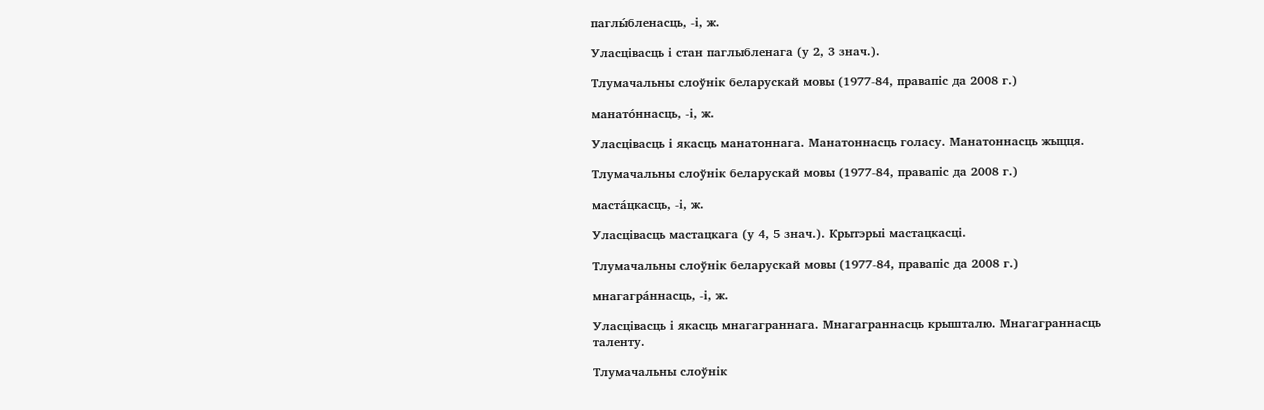паглы́бленасць, ‑і, ж.

Уласцівасць і стан паглыбленага (у 2, 3 знач.).

Тлумачальны слоўнік беларускай мовы (1977-84, правапіс да 2008 г.)

манато́ннасць, ‑і, ж.

Уласцівасць і якасць манатоннага. Манатоннасць голасу. Манатоннасць жыцця.

Тлумачальны слоўнік беларускай мовы (1977-84, правапіс да 2008 г.)

маста́цкасць, ‑і, ж.

Уласцівасць мастацкага (у 4, 5 знач.). Крытэрыі мастацкасці.

Тлумачальны слоўнік беларускай мовы (1977-84, правапіс да 2008 г.)

мнагагра́ннасць, ‑і, ж.

Уласцівасць і якасць мнагаграннага. Мнагаграннасць крышталю. Мнагаграннасць таленту.

Тлумачальны слоўнік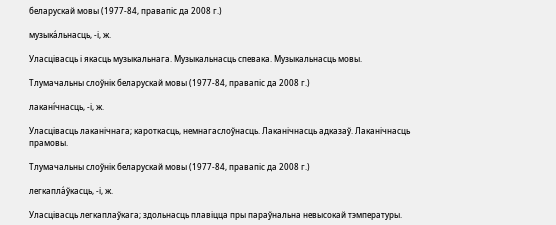беларускай мовы (1977-84, правапіс да 2008 г.)

музыка́льнасць, ‑і, ж.

Уласцівасць і якасць музыкальнага. Музыкальнасць спевака. Музыкальнасць мовы.

Тлумачальны слоўнік беларускай мовы (1977-84, правапіс да 2008 г.)

лакані́чнасць, ‑і, ж.

Уласцівасць лаканічнага; кароткасць, немнагаслоўнасць. Лаканічнасць адказаў. Лаканічнасць прамовы.

Тлумачальны слоўнік беларускай мовы (1977-84, правапіс да 2008 г.)

легкапла́ўкасць, ‑і, ж.

Уласцівасць легкаплаўкага; здольнасць плавіцца пры параўнальна невысокай тэмпературы.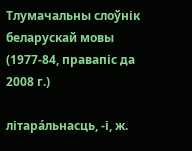Тлумачальны слоўнік беларускай мовы (1977-84, правапіс да 2008 г.)

літара́льнасць, ‑і, ж.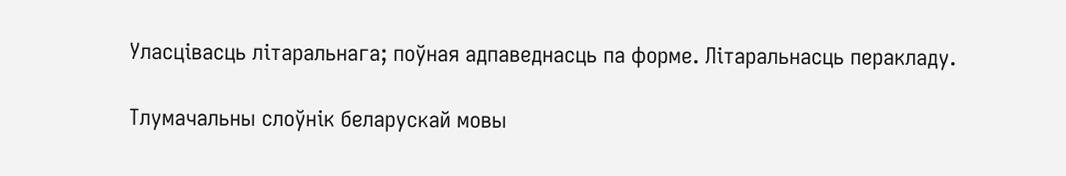Уласцівасць літаральнага; поўная адпаведнасць па форме. Літаральнасць перакладу.

Тлумачальны слоўнік беларускай мовы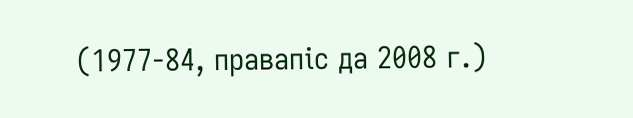(1977-84, правапіс да 2008 г.)